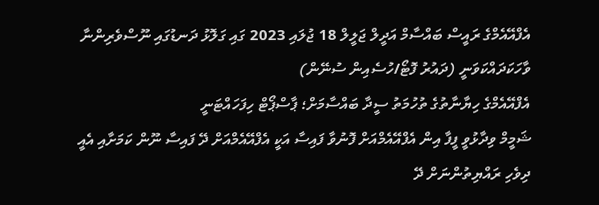އެފްއޭއެމްގެ ރައީސް ބައްސާމް އަދީލް ޖަލީލް 18 ޖުލައި 2023 ގައި ގަލޮޅު ދަނޑުގައި ނޫސްވެރިންނާ ވާހަކަދައްކަވަނީ (ދައުރު ފޮޓޯ/ހުސެއިން ސުނޭން)
އެފްއޭއެމްގެ ހިޔާނާތުގެ ތުހުމަތު ސީދާ ބައްސާމަށް؛ ޕާސްޕޯޓް ހިފަހައްޓަނީ
ޝަމީމް ވިދާޅުވީ ފީފާ އިން އެފްއޭއެމްއަށް ފޮނުވާ ފައިސާ އަކީ އެފްއޭއެމްއަށް ދޭ ފައިސާ ނޫން ކަމަށާއި އެއީ ދިވެހި ރައްޔިތުންނަށް ދޭ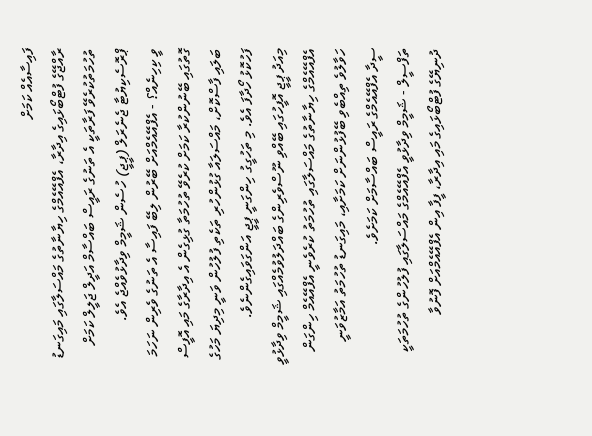ފައިސާއެއް ކަމަށް
ރާއްޖޭގެ ފުޓްބޯޅައިގެ އިދާރާ، އެފްއޭއެމްގެ ހިޔާނާތުގެ މައްސަލާގައި މައިގަނޑު ތުހުމަތުކުރެވޭ ފަރާތަކީ އެ ތަނުގެ ރައީސް ބައްސާމް އަދީލް ޖަލީލް ކަމަށް ޕްރޮސެކިޔުޓާ ޖެނެރަލް (ޕީޖީ) ހުސެން ޝަމީމް ވިދާޅުވެއްޖެ އެވެ.
ވީ ކިހިނެއް؟ - އެފްއޭއެމްއަށް ބޭރުން ލިބޭ ފައިސާ އެ ތަނުގެ ވެރިން ނަހަމަ ގޮތުގައި ބޭނުންކުރާ ކަމަށް ކުރެވޭ ތުހުމަތާ ގުޅިގެން އެ އިދާރާގެ މައި އޮފީސް ބަލައި ފާސްކޮށް، މައްސަލައާ ގުޅުންހުރި ތަކެތި ފުލުހުން ވަނީ މިދިޔަ މަހުގެ ފަހުކޮޅު ހޯދާފަ އެވެ. މި ތަހުގީގު ހިންގަނީ ޕީޖީ އަންގަވައިގެންނެވެ.
މިއަދު ޕީޖީ އޮފީހުގައި ބޭއްވި ނޫސްވެރިންގެ ބައްދަލުވުމެއްގައި ޝަމީމް ވިދާޅުވީ އެފްއޭއެމްގެ ހިޔާނާތުގެ މައްސަލާގައި ތުހުމަތު ކުރެވެނީ އެފްއޭއެމް ހިންގަން ހަވާލުވެ ތިއްބެވި ބޭފުޅުންނަށް ކަމަށާއި، މައިގަނޑު ތުހުމަތު އަމާޒުވަނީ ސީދާ އެފްއޭއެމްގެ ރައީސް ބައްސާމަށް ކަމަށެވެ.
ތަފްސީލް - ޝަމީމް ވިދާޅުވީ އެފްއޭއެމްގެ މައްސަލާގައި ފުލުހުންގެ ތުހުމަތަކީ ދުނިޔޭގެ ފުޓްބޯޅައިގެ މައި އިދާރާ، ފީފާ އިން އެފްއޭއެމްއަށް ފޮނުވާ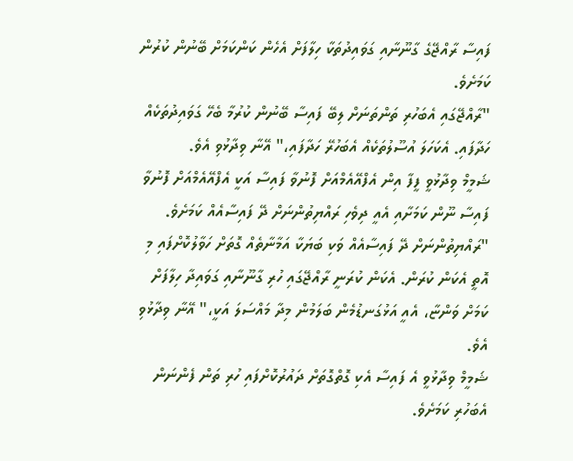ފައިސާ ރާއްޖޭގެ ގާނޫނާއި ގަވައިދުތަކާ ހިލާފަށް އެހެން ކަންކަމަށް ބޭނުން ކުރުން ކަމަށެވެ.
"ރާއްޖޭގައި އެބަހުރި ތަންތަނަށް ލިބޭ ފައިސާ ބޭނުން ކުރުމާ ބެހޭ ގަވައިދުތަކެއް ހަދާފައި. އެކަހަލަ އުސޫލުތަކެއް އެބަހުރޭ ހަދާފައި،" އޭނާ ވިދާޅުވި އެވެ.
ޝަމީމް ވިދާޅުވީ ފީފާ އިން އެފްއޭއެމްއަށް ފޮނުވާ ފައިސާ އަކީ އެފްއޭއެމްއަށް ފޮނުވާ ފައިސާ ނޫން ކަމަށާއި އެއީ ދިވެހި ރައްޔިތުންނަށް ދޭ ފައިސާއެއް ކަމަށެވެ.
"ރައްޔިތުންނަށް ދޭ ފައިސާއެއް ވަކި ބަޔަކާ އަމާނާތެއް ގޮތަށް ހަވާލުކޮށްފައި މި އޮތީ އެކަން ކުރަން. އެކަން ކުރަނީ ރާއްޖޭގައި ހުރި ގާނޫނާއި ގަވައިދާ ހިލާފަށް ކަމަށް ވަންޏާ، އެއީ އަޅުގަނޑުމެން ބަލަމުން މިދާ މައްސަލަ އަކީ،" އޭނާ ވިދާޅުވި އެވެ.
ޝަމީމް ވިދާޅުވީ އެ ފައިސާ އެކި ގޮތްގޮތަށް ދައުރުކޮށްފައި ހުރި ތަން ފެންނަން އެބަހުރި ކަމަށެވެ.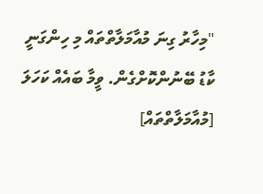"މިހާރު ގިނަ މުއާމަލާތްތައް މި ހިންގަނީ ކާޑު ބޭނުންކޮށްގެން. ވީމާ ބައެއް ކަހަލަ [މުއާމަލާތްތައް]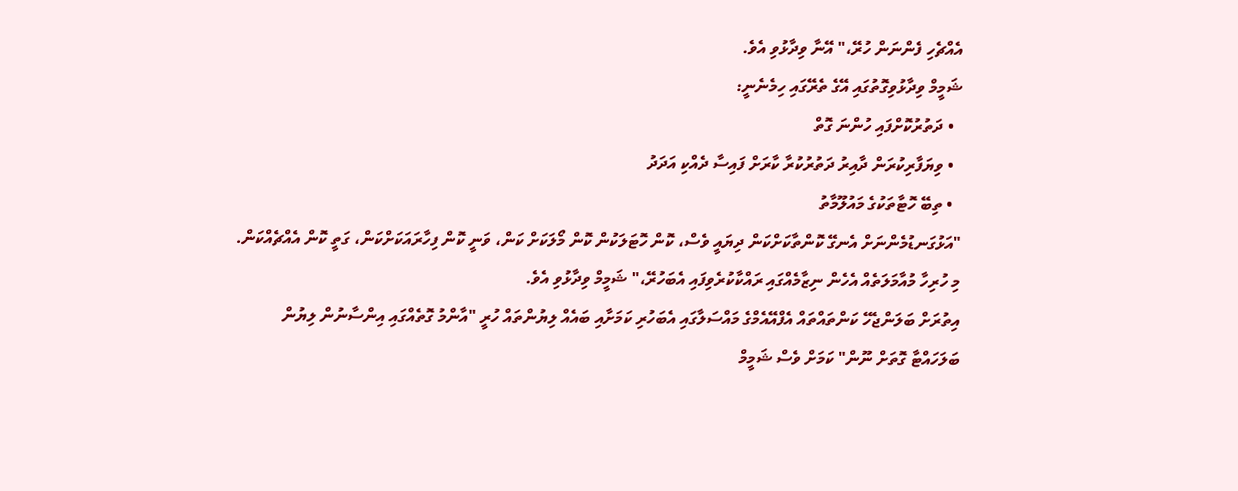އެއްޗެހި ފެންނަން ހުރޭ،" އޭނާ ވިދާޅުވި އެވެ.
ޝަމީމް ވިދާޅުވިގޮތުގައި އޭގެ ތެރޭގައި ހިމެނެނީ:
  • ދަތުރުކޮށްފައި ހުންނަ ގޮތް
  • ވިޔަފާރިކުރަން ދާއިރު ދަތުރުކުރާ ކާރަށް ފައިސާ ދެއްކި އަދަދު
  • ތިބޭ ހޮޓާތަކުގެ މައުލޫމާތު
"އަޅުގަނޑުމެންނަށް އެނގޭ ކޮންތާކަށްކަން ދިޔައީ ވެސް، ކޮން ހޮޓަލަކުން ކޮން މޯލަކަށް ކަން، ވަނީ ކޮން ފިހާރައަކަށްކަން، ގަތީ ކޮން އެއްޗެއްކަން. މި ހުރިހާ މުއާމަލަތެއް އެހެން ނިޒާމެއްގައި ރައްކާކުރެވިފައި އެބަހުރޭ،" ޝަމީމް ވިދާޅުވި އެވެ.
އިތުރަށް ބަލަންޖެހޭ ކަންތައްތައް އެފްއޭއެމްގެ މައްސަލާގައި އެބަހުރި ކަމަށާއި ބައެއް ލިޔުންތައް ހުރީ "އާންމު ގޮތެއްގައި އިންސާނުން ލިޔުން ބަލަހައްޓާ ގޮތަށް ނޫން" ކަމަށް ވެސް ޝަމީމް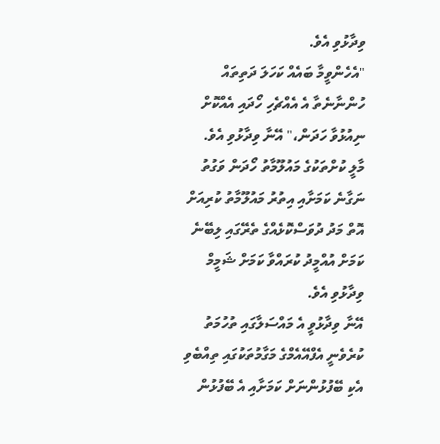ވިދާޅުވި އެވެ.
"އެހެންވީމާ ބައެއް ކަހަލަ ދަތިތައް ހުންނާނެތާ އެ އެއްޗެހި ހޯދައި އެއްކޮށް ނިއުޅުވާ ހަދަން،" އޭނާ ވިދާޅުވި އެވެ.
މާލީ ކުށްތަކުގެ މައުލޫމާތު ހޯދަން ވަގުތު ނަގާނެ ކަމަށާއި އިތުރު މައުލޫމާތު ކުރިއަށް އޮތް މަދު ދުވަސްކޮޅެއްގެ ތެރޭގައި ލިބޭނެ ކަމަށް އުއްމީދު ކުރައްވާ ކަމަށް ޝަމީމް ވިދާޅުވި އެވެ.
އޭނާ ވިދާޅުވީ އެ މައްސަލާގައި ތުހުމަތު ކުރެވެނީ އެފްއޭއެމްގެ މަގާމުތަކުގައި ތިއްބެވި އެކި ބޭފުޅުންނަށް ކަމަށާއި އެ ބޭފުޅުން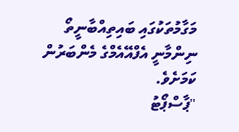މަގާމުތަކުގައި ބައިތިއްބާނީތޯ ނިންމާނީ އެފްއޭއެމްގެ މެންބަރުން ކަމަށެވެ.
"ޕާސްޕޯޓު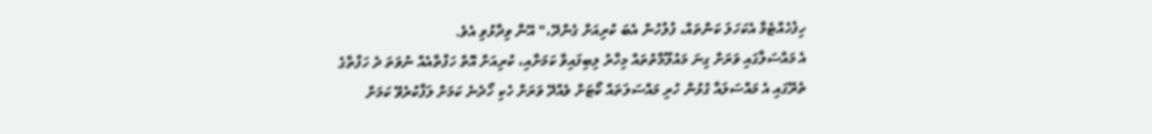ހިފެހެއްޓެމާ އެކަހަލަ ކަންތައް، ފުލުހުން އެބަ ކުރިއަށް ގެންދޭ،" އޭނާ ވިދާޅުވި އެވެ.
އެ މައްސަލާގައި ވަރަށް ގިނަ މައުލޫމާތުތައް މިހާރު ލިބިފައިވާ ކަމަށާއި، ކުރިއަށް އޮތް ހަފްތާއެއް ނުވަތަ ދެ ހަފްތާގެ ތެރޭގައި އެ މައްސަލައާ ގުޅުން ހުރި މައްސަލަތައް ކޯޓަށް ވެއްދޭ ވަރަށް ހެކި ހޯދެނެ ކަމަށް ލަފާކުރެވޭ ކަމަށް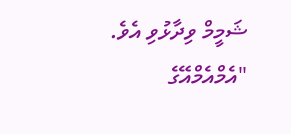ޝަމީމް ވިދާޅުވި އެވެ.
"އެމްއެމްއޭގެ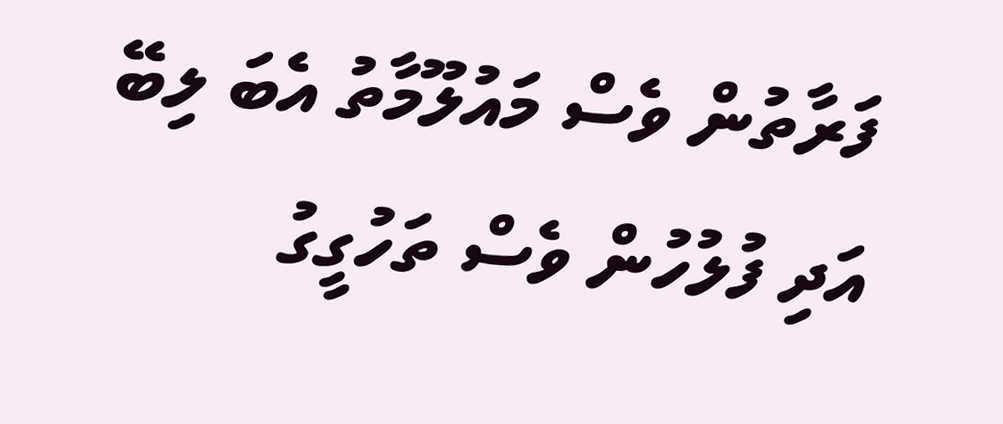ފަރާތުން ވެސް މައުލޫމާތު އެބަ ލިބޭ އަދި ފުލުހުން ވެސް ތަހުގީގު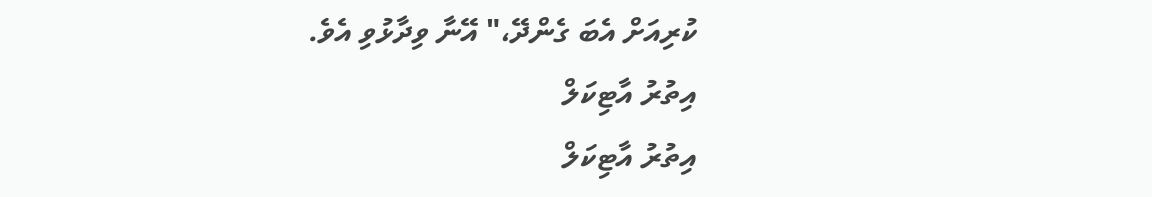ކުރިއަށް އެބަ ގެންދޭ،" އޭނާ ވިދާޅުވި އެވެ.
އިތުރު އާޓިކަލް
އިތުރު އާޓިކަލް